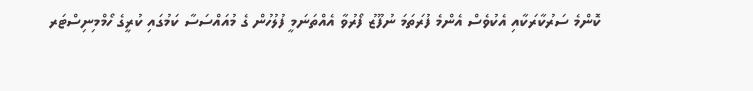ކޮންމެ ސަރުކާރަކާއި އެކުވެސް އެންމެ ފުރަތަމަ ނުފޫޒު ފޯރުވާ އެއްތަނަމީ ފުލުހުން ގެ މުއައްސަސާ ކަމުގައި ކުރީގެ ހޯމްމިނިސްޓަރ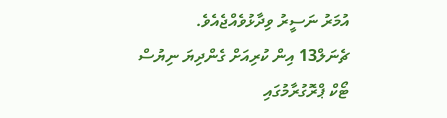އުމަރު ނަސީރު ވިދާޅުވެއްޖެއެވެ.
ޗެނަލް13 އިން ކުރިއަށް ގެންދިޔަ ނިޔުސް ޓޯކް ޕްރޮގުރާމުގައި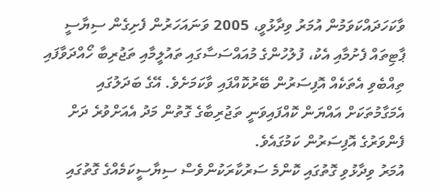ވާކަހަދައްކަވަމުން އުމަރު ވިދާޅުވީ، 2005 ވަނައަހަރުން ފެށިގެން ސިޔާސީ ޕާޓިތައް ފެށުމާއި އެކު، ފުލުހުންގެ މުއައްސަސާގައި ތައުލީމާއި ތަޖުރިބާ ހޯއްދަވާފައި ތިއްބެވި އެތަކެއް އޮފިސަރުން ބޭރުކޮއްފައި ވާކަމަށެވެ. އޭގެ ބަދަލުގައި އެމަގާމުތަކަށް އައްޔަން ކޮއްފައިވަނީ ތަޖުރިބާގެ ގޮތުން މަދު އެއަށްވުރެ ދަށް ފެންވަރުގެ އޮފިސަރުން ކަމުގައެވެ.
އުމަރު ވިދާޅުވި ގޮތުގައި ކޮންމެ ސަރުކާރަކުންވެސް ސިޔާސީކަމެއްގެ ގޮތުގައި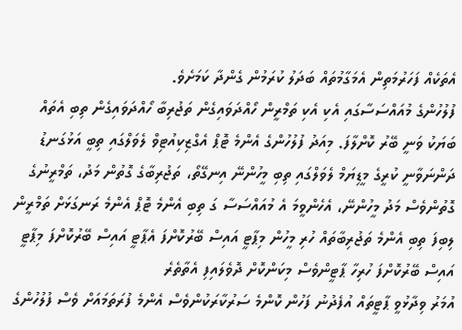އެތަކެއް ފަހަރުމަތިން އެމަގާމުތައް ބަދަލު ކުރަމުން ގެންދާ ކަމަށެވެ.
ފުލުހުންގެ މުއައްސަސާގައި އެކި އެކި ތަމްރީން ހޯއްދަވައިގެން ތަޖުރިބާ ހޯއްދަވައިގެން ތިބި އެތައް ބަޔަކު ވަނީ ބޭރު ކޮށްލާފަ. މިއަދު ފުލުހުންގެ އެންމެ ޓޮޕް އެގްޒިކިއުޓިވް ލެވަލްގައި ތިބީ އަޅުގަނޑު ދަންނަވާނީ ކުރީގެ މީޑިޔަމް ލެވަލްގައި ތިބި މީހުންނޭ އިނގޭތޯ، ތަޖުރިބާގެ ގޮތުން މަދު، ތަމްރީނުގެ ގޮތުންވެސް މަދު މީހުންނޭ، އެހެންވީމަ އެ މުއައްސަސާ ގަ ތިބި އެންމެ ޓޮޕް އެންމެ ރަނގަޅަށް ތަމްރީން ލިބިފަ ތިބި އެންމެ ތަޖުރިބާތައް ހުރި މީހުން މިޕާޓީ އައިސް ބޭރުކޮށްފަ އެޕާޓީ އައިސް ބޭރުކޮށްފަ މިޕާޓީ އައިސް ބޭރުކޮށްފަ ހުރިހާ ޕާޓީންވެސް މިކަންކޮށް ދޮވެލައިފި އެތާތެރެ
އުމަރު ވިދާޅުވީ ޕާޓީތައް އުފެދުނު ފަހުން ކޮންމެ ސަރުކާރަކުންވެސް އެންމެ ފުރަތަމައަށް ވެސް ފުލުހުންގެ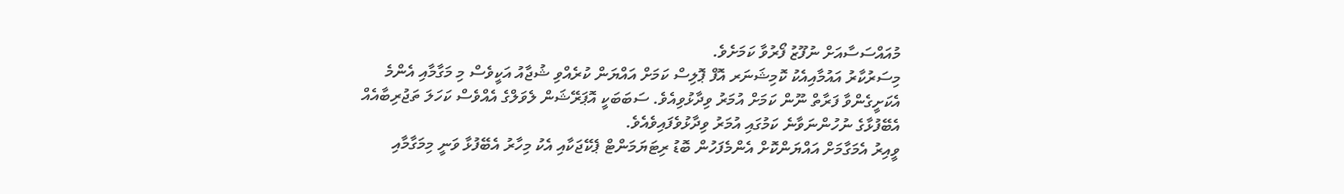މުއައްސަސާއަށް ނުފޫޒު ފޯރުވާ ކަމަށެވެ.
މިސަރުކާރު އައުމާއިއެކު ކޮމިޝަނަރ އޮފް ޕޮލިސް ކަމަށް އައްޔަން ކުރެއްވި ޝުޖާއު އަކީވެސް މި މަގާމާއި އެންމެ އެކަށީގެންވާ ފަރާތް ނޫން ކަމަށް އުމަރު ވިދާޅުވިއެވެ. ސަބަބަކީ އޮޕަރޭޝަން ލެވަލްގެ އެއްވެސް ކަހަލަ ތަޖުރިބާއެއް އެބޭފުޅާގެ ނުހުންނަވާނެ ކަމުގައި އުމަރު ވިދާޅުވެފައިވެއެވެ.
ވީއިރު އެމަގާމަށް އައްޔަންކޮށް އެންމެފަހުން ބޮޑު ރިޓަޔަމަންޓް ޕެކޭޖަކާއި އެކު މިހާރު އެބޭފުޅާ ވަނީ މިމަގާމާއި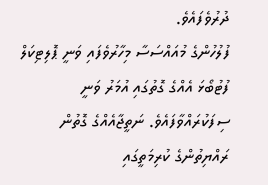ދުރުވެފައެވެ.
ފުލުހުންގެ މުއައްސަސާ މިހާރުވެފައި ވަނީ ޕޮލިޓިކަލް ފުޓުބޯޅަ އެއްގެ ގޮތުގައި އުމަރު ވަނީ ސިފަކުރައްވާފައެވެ. ނަތީޖާއެއްގެ ގޮތުން ރައްޔިތުންގެ ކުރިމަތީގައި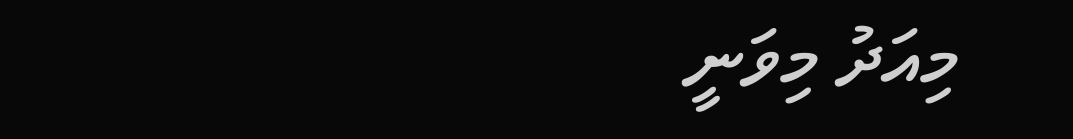މިއަދު މިވަނީ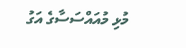މުޅި މުއައްސަސާގެ އަގު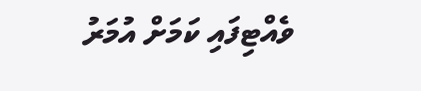ވެއްޓިފައި ކަމަށް އުމަރު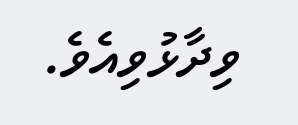ވިދާޅުވިއެވެ.